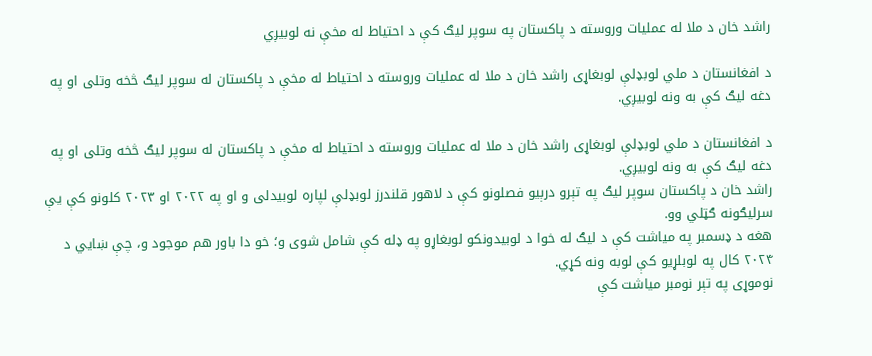راشد خان د ملا له عملیات وروسته د پاکستان په سوپر لیګ کې د احتیاط له مخې نه لوبیږي

د افغانستان د ملي لوبډلې لوبغاړی راشد خان د ملا له عملیات وروسته د احتیاط له مخې د پاکستان له سوپر لیګ څخه وتلی او په دغه لیګ کې به ونه لوبیږي.

د افغانستان د ملي لوبډلې لوبغاړی راشد خان د ملا له عملیات وروسته د احتیاط له مخې د پاکستان له سوپر لیګ څخه وتلی او په دغه لیګ کې به ونه لوبیږي.
راشد خان د پاکستان سوپر لیګ په تېرو درېیو فصلونو کې د لاهور قلندرز لوبډلې لپاره لوبیدلی و او په ۲۰۲۲ او ۲۰۲۳ کلونو کې یې سرلیګونه ګټلي وو.
هغه د ډسمبر په میاشت کې د لیګ له خوا د لوبیدونکو لوبغاړو په ډله کې شامل شوی و؛ خو دا باور هم موجود و، چې ښايي د ۲۰۲۴ کال په لوبلړیو کې لوبه ونه کړي.
نوموړی په تېر نومبر میاشت کې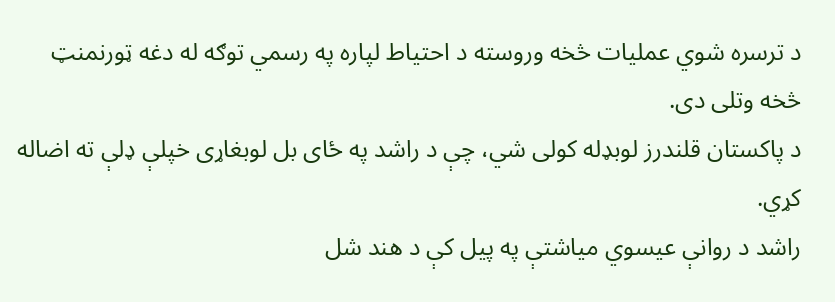د ترسره شوي عملیات څخه وروسته د احتیاط لپاره په رسمي توګه له دغه ټورنمنټ څخه وتلی دی.
د پاکستان قلندرز لوبډله کولی شي، چې د راشد په ځای بل لوبغاړی خپلې ډلې ته اضاله کړي.
راشد د روانې عیسوي میاشتې په پیل کې د هند شل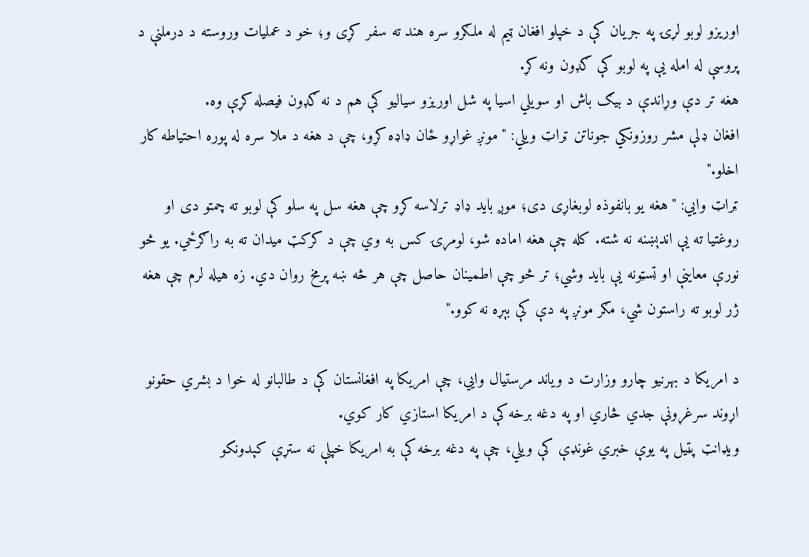اوریزو لوبو لړۍ په جریان کې د خپلو افغان ټیم له ملګرو سره هند ته سفر کړی و؛ خو د عملیات وروسته د درملنې د پروسې له امله یې په لوبو کې ګډون ونه کړ.
هغه تر دې وړاندې د بیګ باش او سویلي اسیا په شل اوریزو سیالیو کې هم د نه ګډون فیصله کړې وه.
افغان ډلې مشر روزونکي جوناتن ټراټ ویلي: "مونږ غواړو ځان ډاډه کړو، چې د هغه د ملا سره له پوره احتیاطه کار اخلو."
ټراټ وايي: "هغه یو بانفوذه لوبغاړی دی؛ موږ باید ډاډ ترلاسه کړو چې هغه سل په سلو کې لوبو ته چمتو دی او روغتیا ته یې اندېښنه نه شته. کله چې هغه اماده شو، لومړۍ کس به وي چې د کرکټ میدان ته به راګرځي. یو څو نورې معاینې او ټسټونه یې باید وشي؛ تر څو چې اطمینان حاصل چې هر څه ښه پرمخ روان دي. زه هیله لرم چې هغه ژر لوبو ته راستون شي، مګر مونږ په دې کې بېړه نه کوو."

د امریکا د بهرنیو چارو وزارت د ویاند مرستیال وايي، چې امریکا په افغانستان کې د طالبانو له خوا د بشري حقونو اړوند سرغړونې جدي څاري او په دغه برخه کې د امریکا استازي کار کوي.
ویډانټ پټیل په یوې خبري غونډې کې ویلي، چې په دغه برخه کې به امریکا خپلې نه ستړې کېدونکو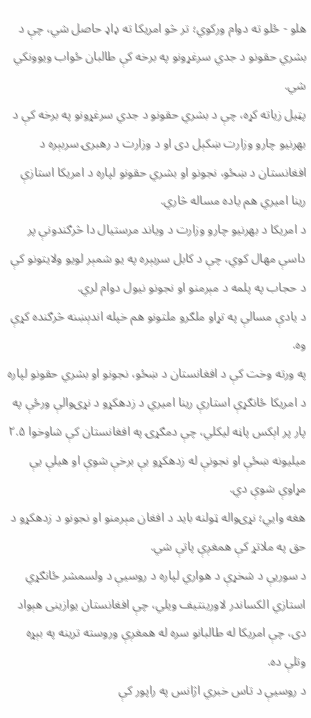هلو - ځلو ته دوام ورکوي؛ تر څو امریکا ته ډاډ حاصل شي، چې د بشري حقونو د جدي سرغړونو په برخه کې طالبان ځواب ویوونکي شي.
پټیل زیاته کړه، چې د بشري حقونو د جدي سرغړونو په برخه کې د بهرنیو چارو وزارت ښکېل دی او د وزارت د رهبرۍ سربېره د افغانستان د ښځو، نجونو او بشري حقونو لپاره د امریکا استازې رینا امیري هم یاده مساله څاري.
د امریکا د بهرنیو چارو وزارت د ویاند مرستیال دا څرګندونې پر داسې مهال کوي، چې د کابل سربېره په یو شمېر لویو ولایتونو کې د حجاب په پلمه د مېرمنو او نجونو نیول دوام لري.
د یادې مسالې په تړاو ملګرو ملتونو هم خپله اندېښنه څرګنده کړې وه.
په ورته وخت کې د افغانستان د ښځو، نجونو او بشري حقونو لپاره د امریکا ځانګړې استارې رینا امیري د زدهکړو د نړۍوالې ورځې په پار پر اېکس پاڼه لیکلي، چې دمګړۍ په افغانستان کې شاوخوا ۲.۵ میلیونه ښځې او نجونې له زدهکړو بې برخې شوې او هیلې یې مړاوې شوې دي.
هغه وایي؛ نړۍواله ټولنه باید د افغان مېرمنو او نجونو د زدهکړو د حق په ملاتړ کې همغږې پاتې شي.
د سوریې د شخړې د هواري لپاره د روسیې د ولسمشر ځانګړي استازي الکساندر لاورینتیف ویلي، چې افغانستان یوازینی هېواد دی، چې امریکا له طالبانو سره له همغږې وروسته ترینه په بېړه وتلې ده.
د روسیې د تاس خبري اژانس په راپور کې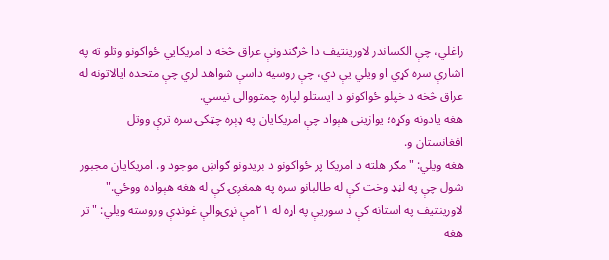راغلي، چې الکساندر لاورینتیف دا څرګندونې عراق څخه د امریکايي ځواکونو وتلو ته په اشارې سره کړي او ویلي یې دي، چې روسیه داسې شواهد لري چې متحده ایالاتونه له عراق څخه د خپلو ځواکونو د ایستلو لپاره چمتووالی نیسي.
هغه یادونه وکړه؛ یوازینی هېواد چې امریکایان په ډېره چټکۍ سره ترې ووتل افغانستان و.
هغه ویلي: "مګر هلته د امریکا پر ځواکونو د بریدونو ګواښ موجود و. امریکایان مجبور شول چې په لڼډ وخت کې له طالبانو سره په همغږۍ کې له هغه هېواده ووځي."
لاورینتیف په استانه کې د سوریې په اړه له ۲۱مې نړۍوالې غونډې وروسته ویلي: "تر هغه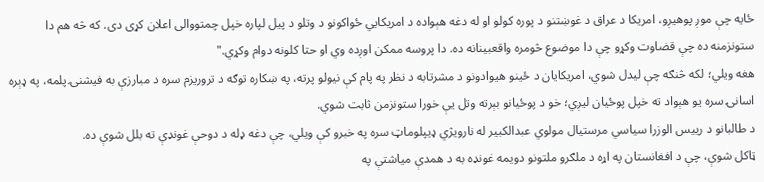ځایه چې موږ پوهیږو، امریکا د عراق د غوښتنو د پوره کولو او له دغه هېواده د امریکايي ځواکونو د وتلو د پیل لپاره خپل چمتووالی اعلان کړی دی. که څه هم دا ستونزمنه ده چې قضاوت وکړو چې دا موضوع څومره واقعبینانه ده. دا پروسه ممکن اوږده وي او حتا کلونه دوام وکړي."
هغه ویلي؛ لکه څنګه چې لیدل شوي، امریکایان د ځینو هیوادونو د مشرتابه د نظر په پام کې نیولو پرته، په ښکاره توګه د تروریزم سره د مبارزې به فیشنۍ پلمه، په ډېره اسانۍ سره یو هېواد ته خپل پوځیان لیږي؛ خو د پوځيانو بېرته وتل یې خورا ستونزمن ثابت شوي.
د طالبانو د رییس الوزرا سیاسي مرستیال مولوي عبدالکبیر له نارویژي ډیپلوماټ سره په خبرو کې ویلي، چې دغه ډله د دوحې غونډې ته بلل شوې ده.
ټاکل شوې، چې د افغانستان په اړه د ملګرو ملتونو دویمه غونډه به د همدې میاشتې په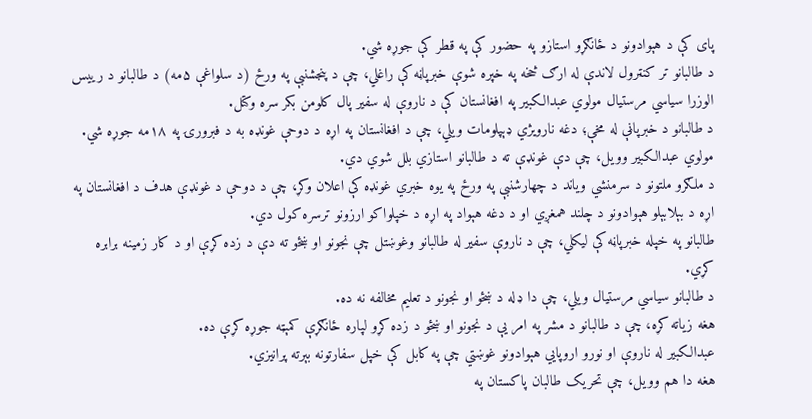پای کې د هېوادونو د ځانګړو استازو په حضور کې په قطر کې جوړه شي.
د طالبانو تر کنټرول لاندې له ارګ څخه په خپره شوې خبرپاڼه کې راغلي، چې د پنجشنبې په ورځ (د سلواغې ۵مه) د طالبانو د رییس الوزرا سیاسي مرستیال مولوي عبدالکبیر په افغانستان کې د ناروې له سفیر پال کلومن بکر سره وکتل.
د طالبانو د خبرپاڼې له مخې؛ دغه نارویژي ډېپلومات ویلي، چې د افغانستان په اړه د دوحې غونډه به د فبرورۍ په ۱۸مه جوړه شي.
مولوي عبدالکبير وويل، چې دې غونډې ته د طالبانو استازي بلل شوي دي.
د ملګرو ملتونو د سرمنشي ویاند د چهارشنبې په ورځ په یوه خبري غونډه کې اعلان وکړ، چې د دوحې د غونډې هدف د افغانستان په اړه د بېلابېلو هېوادونو د چلند همغږي او د دغه هېواد په اړه د خپلواکو ارزونو ترسره کول دي.
طالبانو په خپله خبرپاڼه کې ليکلي، چې د ناروې سفیر له طالبانو وغوښتل چې نجونو او ښځو ته دې د زده کړې او د کار زمينه برابره کړي.
د طالبانو سیاسي مرستیال ویلي، چې دا ډله د ښځو او نجونو د تعلیم مخالفه نه ده.
هغه زياته کړه، چې د طالبانو د مشر په امر يې د نجونو او ښځو د زده کړو لپاره ځانګړې کمېټه جوړه کړې ده.
عبدالکبیر له ناروې او نورو اروپايي هېوادونو غوښتي چې په کابل کې خپل سفارتونه بېرته پرانیزي.
هغه دا هم وویل، چې تحریک طالبان پاکستان په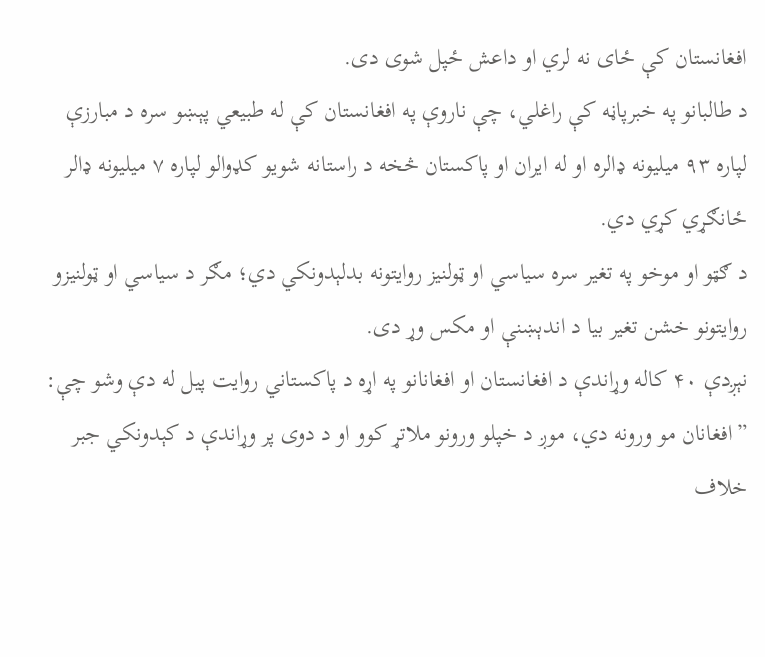افغانستان کې ځای نه لري او داعش ځپل شوی دی.
د طالبانو په خبرپاڼه کې راغلي، چې ناروې په افغانستان کې له طبیعي پېښو سره د مبارزې لپاره ۹۳ میلیونه ډالره او له ایران او پاکستان څخه د راستانه شویو کډوالو لپاره ۷ میلیونه ډالر ځانګړي کړي دي.
د ګټو او موخو په تغیر سره سیاسي او ټولنیز روایتونه بدلېدونکي دي؛ مګر د سیاسي او ټولنیزو روایتونو خشن تغیر بیا د اندېښنې او مکس وړ دی.
نېږدې ۴۰ کاله وړاندې د افغانستان او افغانانو په اړه د پاکستاني روایت پیل له دې وشو چې: ”افغانان مو ورونه دي، موږ د خپلو ورونو ملاتړ کوو او د دوی پر وړاندې د کېدونکي جبر خلاف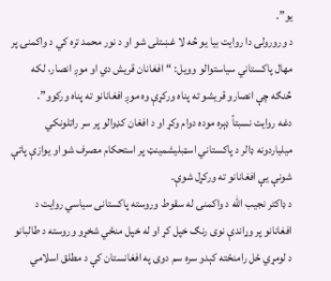یو”.
د ورورولۍ دا روایت بیا یو څه لا غښتلی شو او د نور محمد تره کي د واکمنۍ پر مهال پاکستاني سیاستوالو وویل: “افغانان قریش دي او موږ انصار، لکه څنګه چې انصارو قریشو ته پناه ورکړې وه موږ افغانانو ته پناه ورکوو”.
دغه روایت نسبتاً ډېره موده دوام وکړ او د افغان کډوالو پر سر راتلونکي میلیاردونه ډالر د پاکستاني اسټبلیشمینټ پر استحکام مصرف شو او یوازې پاتې شونې یې افغانانو ته ورکړل شوې.
د ډاکتر نجیب الله د واکمنۍ له سقوط وروسته پاکستانی سیاسي روایت د افغانانو پر وړاندې نوی رنګ خپل کړ او له خپل منځي شخړو وروسته د طالبانو د لومړي ځل رامنځته کېدو سره سم دوی په افغانستان کې د مطلق اسلامي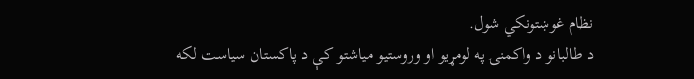نظام غوښتونکي شول.
د طالبانو د واکمنۍ په لومړیو او وروستیو میاشتو کې د پاکستان سیاست لکه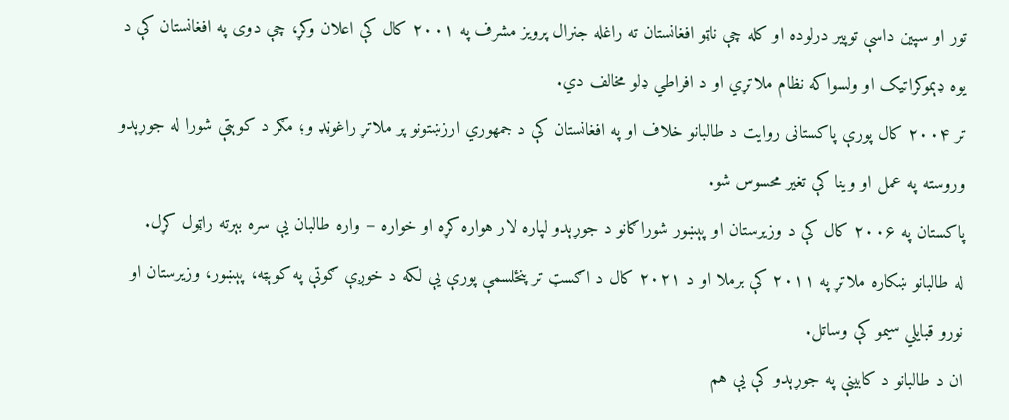تور او سپین داسې توپیر درلوده او کله چې ناټو افغانستان ته راغله جنرال پرویز مشرف په ۲۰۰۱ کال کې اعلان وکړ، چې دوی په افغانستان کې د یوه ډېموکراتیک او ولسواکه نظام ملاتړي او د افراطي ډلو مخالف دي.
تر ۲۰۰۴ کال پورې پاکستانی روایت د طالبانو خلاف او په افغانستان کې د جمهوري ارزښتونو پر ملاتړ راغوڼډ و؛ مګر د کوېټې شورا له جوړېدو وروسته په عمل او وینا کې تغیر محسوس شو.
پاکستان په ۲۰۰۶ کال کې د وزیرستان او پېښور شوراګانو د جوړېدو لپاره لار هواره کړه او خواره – واره طالبان یې سره بېرته راټول کړل.
له طالبانو ښکاره ملاتړ په ۲۰۱۱ کې برملا او د ۲۰۲۱ کال د اګسټ تر پنځلسمې پورې یې لکه د خوږې ګوتې په کوېټه، پېښور، وزیرستان او نورو قبایلي سیمو کې وساتل.
ان د طالبانو د کابینې په جوړېدو کې یې هم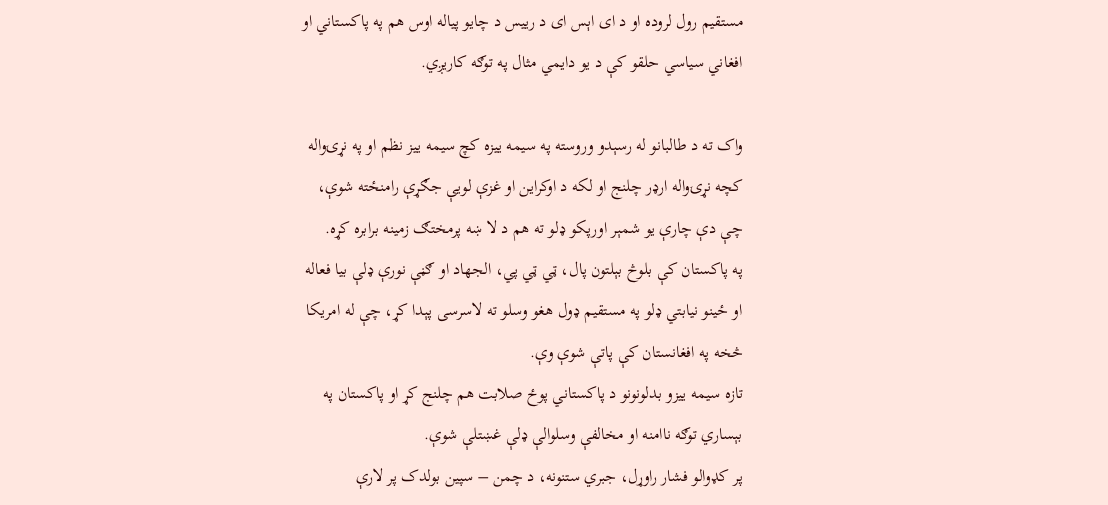مستقیم رول لروده او د ای اېس ای د رییس د چایو پیاله اوس هم په پاکستاني او افغاني سیاسي حلقو کې د یو دایمي مثال په توګه کاریږي.

واک ته د طالبانو له رسېدو وروسته په سیمه ییزه کچ سیمه ییز نظم او په نړۍواله کچه نړۍواله ارډر چلنج او لکه د اوکراین او غزې لویې جګړې رامنځته شوې، چې دې چارې یو شمېر اورپکو ډلو ته هم د لا ښه پرمختګ زمینه برابره کړه.
په پاکستان کې بلوڅ بېلتون پال، ټي ټي پي، الجهاد او ګڼې نورې ډلې بیا فعاله او ځینو نیابتي ډلو په مستقیم ډول هغو وسلو ته لاسرسی پېدا کړ، چې له امریکا څخه په افغانستان کې پاتې شوې وې.
تازه سیمه ییزو بدلونونو د پاکستاني پوځ صلابت هم چلنج کړ او پاکستان په بېساري توګه ناامنه او مخالفې وسلوالې ډلې غښتلې شوې.
پر کډوالو فشار راوړل، جبري ستنونه، د چمن – سپین بولدک پر لارې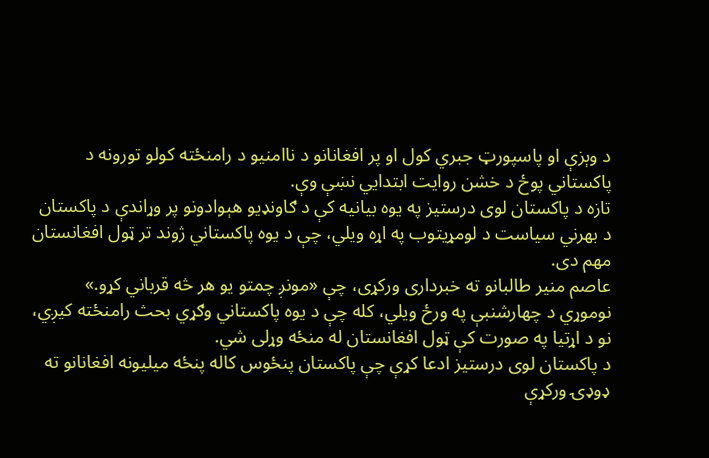د وېزې او پاسپورټ جبري کول او پر افغانانو د ناامنیو د رامنځته کولو تورونه د پاکستاني پوځ د خشن روایت ابتدایي نښې وې.
تازه د پاکستان لوی درستیز په یوه بیانیه کې د ګاونډیو هېوادونو پر وړاندې د پاکستان د بهرني سیاست د لومړیتوب په اړه ویلي، چې د یوه پاکستاني ژوند تر ټول افغانستان مهم دی.
عاصم منیر طالبانو ته خبرداری ورکړی، چې «مونږ چمتو یو هر څه قرباني کړو.»
نوموړي د چهارشنبې په ورځ ویلي، کله چې د یوه پاکستاني وګړي بحث رامنځته کیږي، نو د اړتیا په صورت کې ټول افغانستان له منځه وړلی شي.
د پاکستان لوی درستیز ادعا کړې چې پاکستان پنځوس کاله پنځه میلیونه افغانانو ته ډوډۍ ورکړې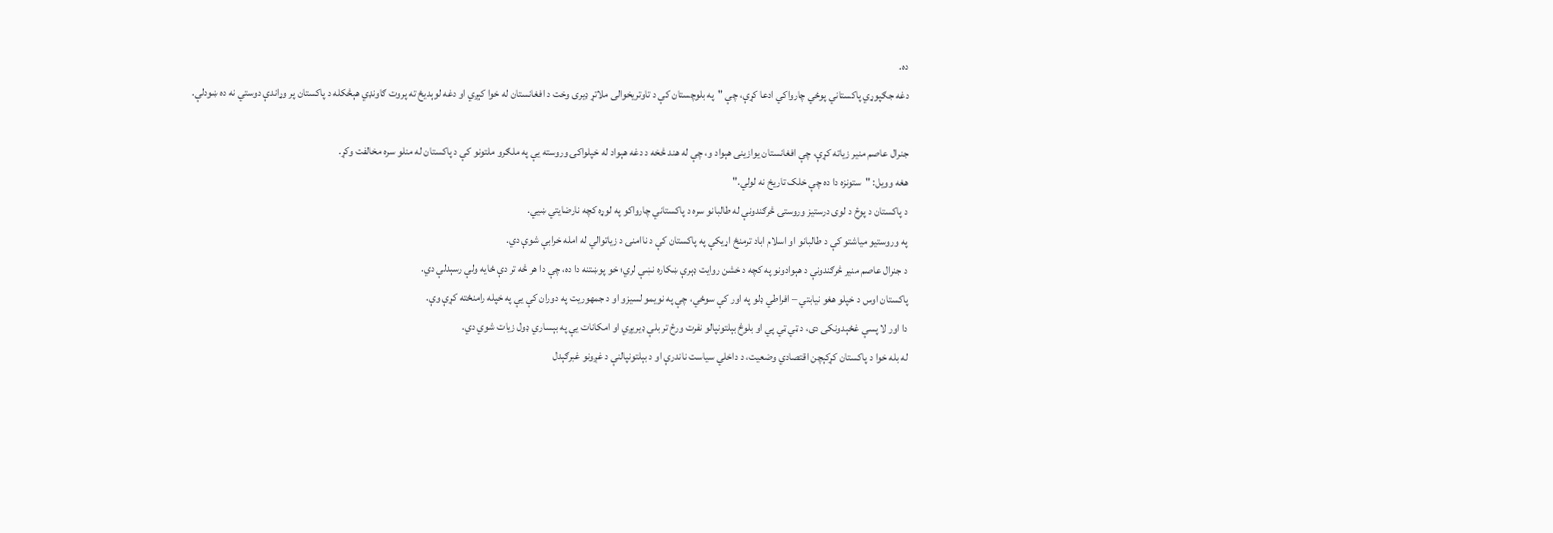ده.
دغه جګپوړي پاکستاني پوځي چارواکي ادعا کړې، چې "په بلوچستان کې د تاوتریخوالی ملاتړ ډیری وخت د افغانستان له خوا کېږي او دغه لوېديځ ته پروت ګاونډي هېڅکله د پاکستان پر وړاندې دوستي نه ده ښودلې.

جنرال عاصم منیر زیاته کړې، چې افغانستان یوازینی هېواد و، چې له هند څخه د دغه هېواد له خپلواکۍ وروسته یې په ملګرو ملتونو کې د پاکستان له منلو سره مخالفت وکړ.
هغه وويل: "ستونزه دا ده چې خلک تاريخ نه لولي."
د پاکستان د پوځ د لوی درستیز وروستۍ څرګندونې له طالبانو سره د پاکستاني چارواکو په لوړه کچه نارضایتي ښيي.
په وروستیو میاشتو کې د طالبانو او اسلام اباد ترمنځ اړیکې په پاکستان کې د ناامنۍ د زیاتوالي له امله خرابې شوې دي.
د جنرال عاصم منیر څرګندونې د هېوادونو په کچه د خشن روایت ډېرې ښکاره نښې لري؛ خو پوښتنه دا ده، چې دا هر څه تر دې ځایه ولې رسېدلې دي.
پاکستان اوس د خپلو هغو نیابتي – افراطي ډلو په اور کې سوځي، چې په نویمو لسیزو او د جمهوریت په دوران کې یې په خپله رامنځته کړې وې.
دا اور لا پسې غځېدونکی دی، د ټي ټي پي او بلوڅ بېلتونپالو نفرت ورځ تر بلې ډیریږي او امکانات یې په بېساري ډول زیات شوي دي.
له بله خوا د پاکستان کړکېچن اقتصادي وضعیت، د داخلي سیاست ناندرې او د بېلتونپالنې د غږونو غبرګېدل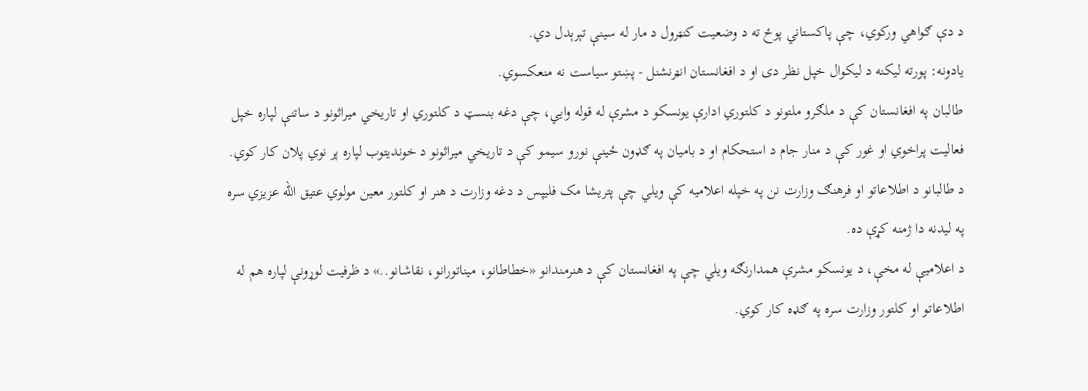د دې ګواهي ورکوي، چې پاکستاني پوځ ته د وضعیت کنټرول د مار له سینې تېرېدل دي.
یادونه: پورته لیکنه د لیکوال خپل نظر دی او د افغانستان انټرنشنل - پښتو سیاست نه منعکسوي.
طالبان په افغانستان کې د ملګرو ملتونو د کلتوري ادارې یونسکو د مشرې له قوله وايي، چې دغه بنسټ د کلتوري او تاریخي میراثونو د ساتنې لپاره خپل فعالیت پراخوي او غور کې د منار جام د استحکام او د بامیان په ګډون ځینې نورو سیمو کې د تاریخي میراثونو د خوندیتوب لپاره پر نوي پلان کار کوي.
د طالبانو د اطلاعاتو او فرهنګ وزارت نن په خپله اعلامیه کې ویلي چې پتریشا مک فلیپس د دغه وزارت د هنر او کلتور معین مولوي عتیق الله عزیزي سره په لیدنه دا ژمنه کړې ده.
د اعلامیې له مخې، د یونسکو مشرې همدارنګه ویلي چې په افغانستان کې د هنرمندانو «خطاطانو، ميناتورانو، نقاشانو..» د ظرفیت لوړونې لپاره هم له اطلاعاتو او کلتور وزارت سره په ګډه کار کوي.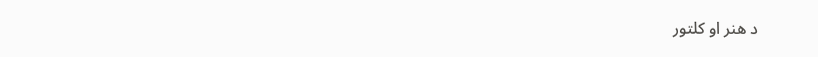د هنر او کلتور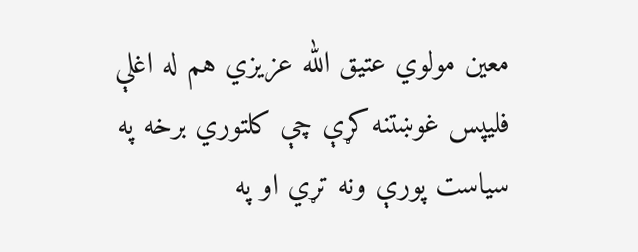معین مولوي عتیق الله عزیزي هم له اغلې فلیپس غوښتنه کړې چې کلتوري برخه په سياست پورې ونه تړي او په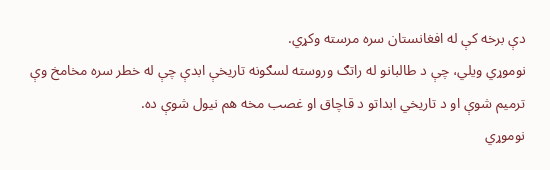دې برخه کې له افغانستان سره مرسته وکړي.
نوموړي ویلي، چې د طالبانو له راتګ وروسته لسګونه تاریخې ابدې چې له خطر سره مخامخ وې ترمیم شوې او د تاریخي ابداتو د قاچاق او غصب مخه هم نيول شوې ده.
نوموړي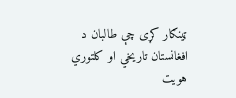ټینګار کړی چې طالبان د افغانستان تاریخي او کلتوري هویت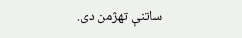ساتنې تهژمن دی.